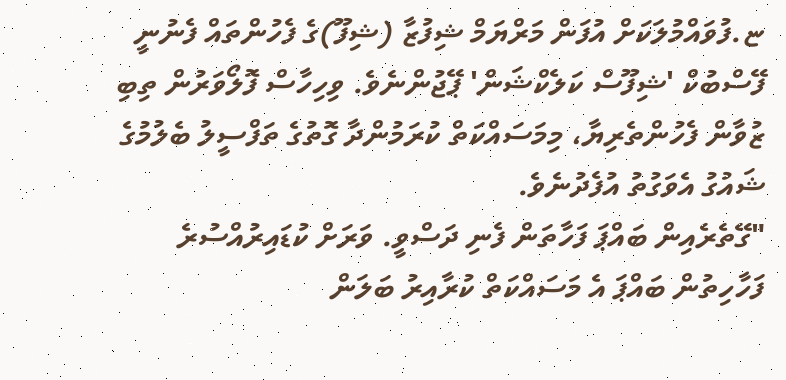ޏ.ފުވައްމުލަކަށް އުފަން މަރްޔަމް ޝިފުޒާ (ޝިފޫ)ގެ ފެހުންތައް ފެނުނީ ފޭސްބުކް 'ޝިފޫސް ކަލެކްޝަން' ޕޭޖުންނެވެ. ވިހިހާސް ފޮލޯވަރުން ތިބި ޒުވާން ފެހުންތެރިޔާ، މިމަސައްކަތް ކުރަމުންދާ ގޮތުގެ ތަފްސީލު ބެލުމުގެ ޝައުގު އެވަގުތު އުފެދުނެވެ.
"ގޭތެރެއިން ބައްޕަ ފަހާތަން ފެނި ދަސްވީ. ވަރަށް ކުޑައިރުއްސުރެ ފަހާހިތުން ބައްޕަ އެ މަސައްކަތް ކުރާއިރު ބަލަން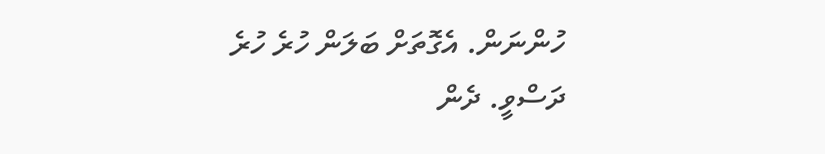ހުންނަން. އެގޮތަށް ބަލަން ހުރެ ހުރެ ދަސްވީ. ދެން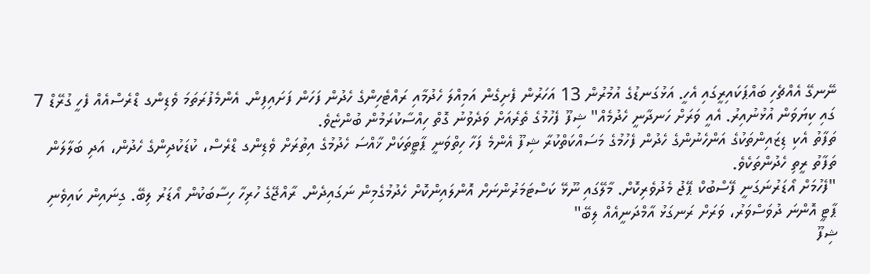ނޭނގޭ އެއްޗެހި ބައްޕަކައިރީގައި އެހީ. އަޅުގަނޑުގެ އުމުރުން 13 އަހަރުން ފެށިގެން އަމިއްލަ ހެދުމާއި ރައްޓެހިންގެ ހެދުން ފަހަން ފަށައިފިން. އެންމެފުރަތަމަ ވެޑިންގ ޑްރެސްއެއް ފެހީ ގުރޭޑް 7 ގައި ކިޔަވަން އުޅުނުއިރު. އެއީ ވަރަށް ހަނދާނީ ހެދުމެއް" ޝިފޫ ފެހުމުގެ ތެރެއަށް ވަދެވުނު ގޮތް ހިއްސާކުރަމުން ބުންޏެވެ.
ތަފާތު އެކި ޑިޒައިންތަކުގެ އަންހެނުންގެ ހެދުން ފެހުމުގެ މަސައްކަތްކުރާ ޝިފޫ އެންމެ ފަހާ ހިތްވަނީ ޕާޓީތަކަށް ޚާއްސަ ހެދުމުގެ އިތުރަށް ވެޑިންގ ޑްރެސް، ކުޑަކުދިންގެ ހެދުން، އަދި ބަލާލަން ތަފާތު ރީތި ހެދުންތަކެވެ.
"ފެހުމަށް އޯޑަރުނަގަނީ ފޭސްބުކް ޕޭޖު މެދުވެރިކޮށް. މާލޭގައި ނޫޅޭ ކަސްޓަމަރުންނަށް އޮންލައިންކޮށް ހެދުމުގެމިން ނަގައިދެން. ރާއްޖޭގެ ހުރިހާ ހިސާބަކުން އޯޑަރު ލިބޭ. ގިނައިން ކައިވެނި ޕާޓީ އޮންނަ ދުވަސްވަރު، ވަރަށް ރަނގަޅު އާމްދަނީއެއް ލިބޭ"
ޝިފޫ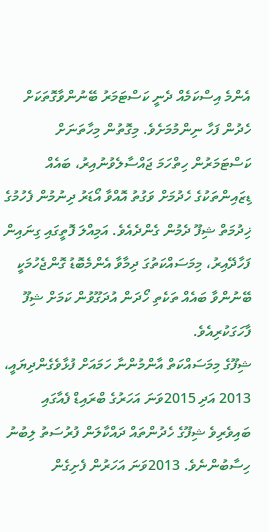އެންމެ އިސްކަމެއް ދެނީ ކަސްޓަމަރު ބޭނުންވާގޮތަކަށް ހެދުން ފަހާ ނިންމުމަށެވެ. މިގޮތުން މިހާތަނަށް ކަސްޓަމަރުން ހިތްހަމަ ޖައްސާލެވުނުއިރު، ބައެއް ޑިޒައިންތަކުގެ ހެދުމަށް ވަގުތު އޮއްވާ އޯޑަރު ދިނުމުން ފެހުމުގެ ޚިދުމަތް ޝިފޫ ދެމުން ގެންދެއެވެ. އަމިއްލަ ފޮތީގައި ގިނައިން ފަހާދޭއިރު، މިމަސައްކަތުގަ ދިމާވާ އެންމެބޮޑު ގޮންޖެހުމަކީ ބޭނުންވާ ބައެއް ތަކެތި ހޯދަން އުދަގޫވުން ކަމަށް ޝިފޫ ފާހަގަކުރިއެވެ.
ޝިފޫގެ މިމަސައްކަތް އާންމުންނާ ހަމައަށް ފުޅާވެގެންދިޔައީ، 2013 އަދި 2015ވަނަ އަހަރުގެ ބްރައިޑް ފެއާގައި ބައިވެރިވެ ޝިފޫގެ ހެދުންތައް ދައްކާލަން ފުރުސަތު ލިބުނު ހިސާބުންނެވެ. 2013ވަނަ އަހަރުން ފެށިގެން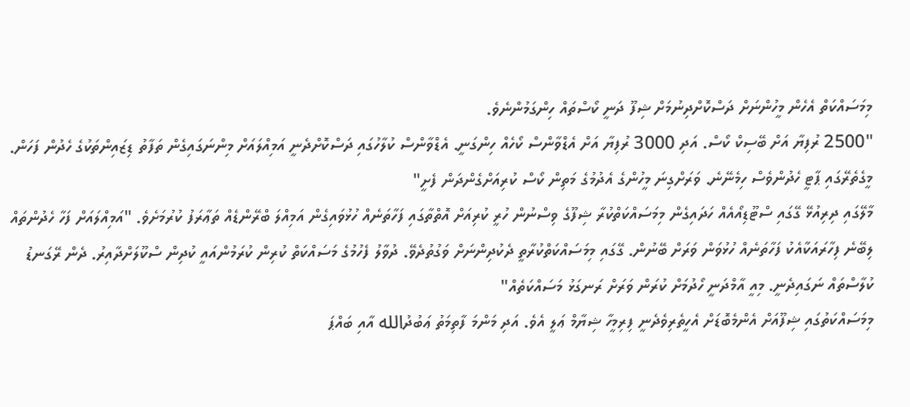މިމަސައްކަތް އެހެން މީހުންނަށް ދަސްކޮށްދިނުމަށް ޝިފޫ ދަނީ ކޯސްތައް ހިންގަމުންނެވެ.
"2500 ރުފިޔާ އަށް ބޭސިކް ކޯސް. އަދި 3000 ރުފިޔާ އަށް އެޑްވާންސް ކޯހެއް ހިންގަނީ. އެޑްވާންސް ކުލާހުގައި ދަސްކޮށްދެނީ އަމިއްލައަށް މިންނަގައިގެން ތަފާތު ޑިޒައިންތަކުގެ ހެދުން ފަހަން. މީގެތެރޭގައި ޕާޓީ ހެދުންވެސް ހިމެނޭނެ. ވަރަށްގިނަ މީހުންގެ އެދުމުގެ މަތިން ކޯސް ކުރިއަށްގެންދަން ފެށީ"
މާލޭގައި ދިރިއުޅޭ ގޭގައި ސްޓޫޑިއޯއެއް ހަދައިގެން މިމަސައްކަތްކުރާ ޝިފޫގެ ވިސްނުން ހުރީ ކުރިއަށް އޮތްތާގައި ފަހާތަނެއް ހުޅުވައިގެން އަމިއްލަ ބްރޭންޑެއް ތަޢާރަފު ކުރުމަށެވެ. "އަމިއްލައަށް ފަހާ ހެދުންތައް ލިބޭނެ ފިހާރައަކާއެކު ފަހާތަނެއް ހުޅުވަން ވަރަށް ބޭނުން. ގޭގައި މިމަސައްކަތްކުރާތީ ދެކުދިންނަށް ވަގުތުދެވޭ. ދުވާލު ފެހުމުގެ މަސައްކަތް ކުރިން ކުރަމުންއައީ ކުދިން ސްކޫލަށްދާއިރު. ދެން ރޭގަނޑު ކުލާސްތައް ނަގައިދެނީ. މިއީ އާމްދަނީ ހޯދުމަށް ކުރަން ވަރަށް ރަނގަޅު މަސައްކަތެއް"
މިމަސައްކަތުގައި ޝިފޫއަށް އެންމެބޮޑަށް އެހީތެރިވެދެނީ ފިރިމީހާ ޝިޔާމް ޢަލީ އެވެ. އަދި މަންމަ ފާތިމަތު ޢަބުދުالله އާއި ބައްޕަ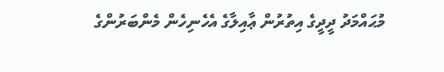މުޙައްމަދު ދީދީގެ އިތުރުން ޢާއިލާގެ އެހެނިހެން މެންބަރުންގެ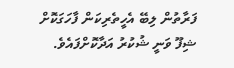ފަރާތުން ލިބޭ އެހީތެރިކަން ފާހަގަކޮށް ޝިފޫ ވަނީ ޝުކުރު އަދާކޮށްފައެވެ.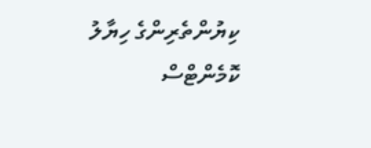ކިޔުންތެރިންގެ ހިޔާލު
ކޮމެންޓްސް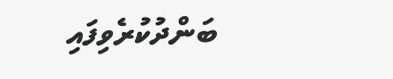ބަންދުކުރެވިފައި